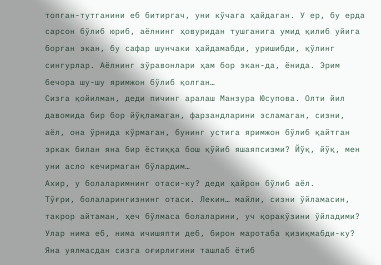топган-тутганини еб битиргач, уни кўчага ҳайдаган. У ер, бу ерда сарсон бўлиб юриб, аёлнинг ҳовуридан тушганига умид қилиб уйига борган экан, бу сафар шунчаки ҳайдамабди, уришибди, қўлинг сингурлар. Аёлнинг зўравонлари ҳам бор экан-да, ёнида. Эрим бечора шу-шу яримжон бўлиб қолган…
Сизга қойилман, деди пичинг аралаш Манзура Юсупова. Олти йил давомида бир бор йўқламаган, фарзандларини эсламаган, сизни, аёл, она ўрнида кўрмаган, бунинг устига яримжон бўлиб қайтган эркак билан яна бир ёстиққа бош қўйиб яшаяпсизми? Йўқ, йўқ, мен уни асло кечирмаган бўлардим…
Ахир, у болаларимнинг отаси-ку? деди ҳайрон бўлиб аёл.
Тўғри, болаларингизнинг отаси. Лекин… майли, сизни ўйламасин, такрор айтаман, ҳеч бўлмаса болаларини, уч қоракўзини ўйладими? Улар нима еб, нима ичишяпти деб, бирон маротаба қизиқмабди-ку? Яна уялмасдан сизга оғирлигини ташлаб ётиб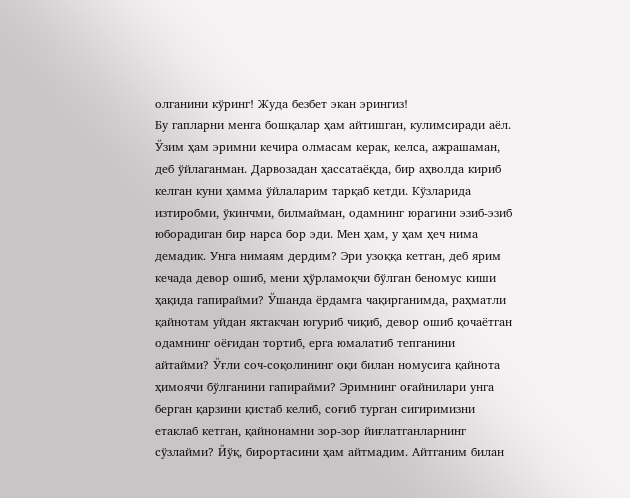олганини кўринг! Жуда безбет экан эрингиз!
Бу гапларни менга бошқалар ҳам айтишган, кулимсиради аёл. Ўзим ҳам эримни кечира олмасам керак, келса, ажрашаман, деб ўйлаганман. Дарвозадан ҳассатаёқда, бир аҳволда кириб келган куни ҳамма ўйлаларим тарқаб кетди. Кўзларида изтиробми, ўкинчми, билмайман, одамнинг юрагини эзиб-эзиб юборадиган бир нарса бор эди. Мен ҳам, у ҳам ҳеч нима демадик. Унга нимаям дердим? Эри узоққа кетган, деб ярим кечада девор ошиб, мени ҳўрламоқчи бўлган беномус киши ҳақида гапирайми? Ўшанда ёрдамга чақирганимда, раҳматли қайнотам уйдан яктакчан югуриб чиқиб, девор ошиб қочаётган одамнинг оёғидан тортиб, ерга юмалатиб тепганини айтайми? Ўғли соч-соқолининг оқи билан номусига қайнота ҳимоячи бўлганини гапирайми? Эримнинг оғайнилари унга берган қарзини қистаб келиб, соғиб турган сигиримизни етаклаб кетган, қайнонамни зор-зор йиғлатганларнинг сўзлайми? Йўқ, бирортасини ҳам айтмадим. Айтганим билан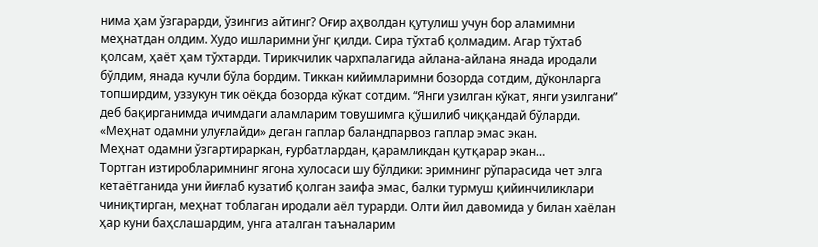нима ҳам ўзгарарди, ўзингиз айтинг? Оғир аҳволдан қутулиш учун бор аламимни меҳнатдан олдим. Худо ишларимни ўнг қилди. Сира тўхтаб қолмадим. Агар тўхтаб қолсам, ҳаёт ҳам тўхтарди. Тирикчилик чархпалагида айлана-айлана янада иродали бўлдим, янада кучли бўла бордим. Тиккан кийимларимни бозорда сотдим, дўконларга топширдим, уззукун тик оёқда бозорда кўкат сотдим. “Янги узилган кўкат, янги узилгани” деб бақирганимда ичимдаги аламларим товушимга қўшилиб чиққандай бўларди. «Меҳнат одамни улуғлайди» деган гаплар баландпарвоз гаплар эмас экан.
Меҳнат одамни ўзгартираркан, ғурбатлардан, қарамликдан қутқарар экан…
Тортган изтиробларимнинг ягона хулосаси шу бўлдики: эримнинг рўпарасида чет элга кетаётганида уни йиғлаб кузатиб қолган заифа эмас, балки турмуш қийинчиликлари чиниқтирган, меҳнат тоблаган иродали аёл турарди. Олти йил давомида у билан хаёлан ҳар куни баҳслашардим, унга аталган таъналарим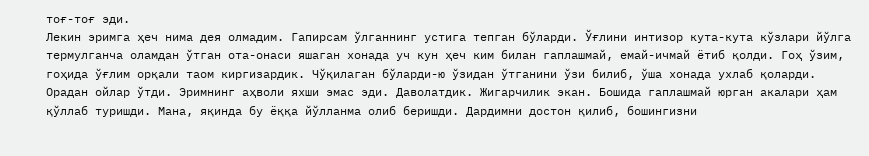тоғ-тоғ эди.
Лекин эримга ҳеч нима дея олмадим. Гапирсам ўлганнинг устига тепган бўларди. Ўғлини интизор кута-кута кўзлари йўлга термулганча оламдан ўтган ота-онаси яшаган хонада уч кун ҳеч ким билан гаплашмай, емай-ичмай ётиб қолди. Гоҳ ўзим, гоҳида ўғлим орқали таом киргизардик. Чўқилаган бўларди-ю ўзидан ўтганини ўзи билиб, ўша хонада ухлаб қоларди.
Орадан ойлар ўтди. Эримнинг аҳволи яхши эмас эди. Даволатдик. Жигарчилик экан. Бошида гаплашмай юрган акалари ҳам қўллаб туришди. Мана, яқинда бу ёққа йўлланма олиб беришди. Дардимни достон қилиб, бошингизни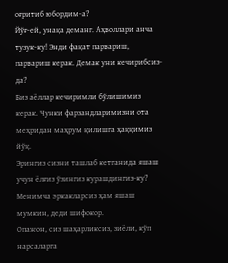оғритиб юбордим-а?
Йўғ-ей, унақа деманг. Аҳволлари анча тузук-ку! Энди фақат парвариш, парвариш керак. Демак уни кечирибсиз-да?
Биз аёллар кечиримли бўлишимиз керак. Чунки фарзандларимизни ота меҳридан маҳрум қилишга ҳаққимиз йўқ.
Эрингиз сизни ташлаб кетганида яшаш учун ёлғиз ўзингиз курашдингиз-ку? Менимча эркакларсиз ҳам яшаш мумкин, деди шифокор.
Опажон, сиз шаҳарликсиз, зиёли, кўп нарсаларга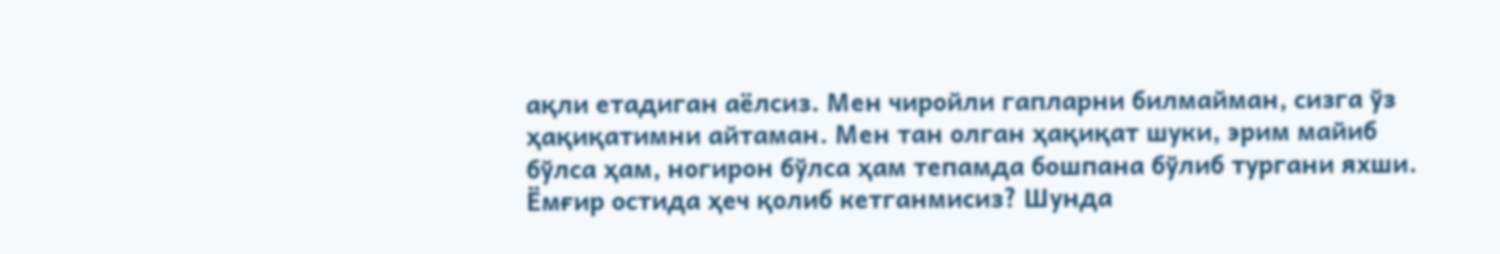ақли етадиган аёлсиз. Мен чиройли гапларни билмайман, сизга ўз ҳақиқатимни айтаман. Мен тан олган ҳақиқат шуки, эрим майиб бўлса ҳам, ногирон бўлса ҳам тепамда бошпана бўлиб тургани яхши. Ёмғир остида ҳеч қолиб кетганмисиз? Шунда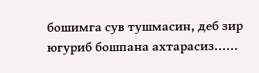бошимга сув тушмасин, деб зир югуриб бошпана ахтарасиз......